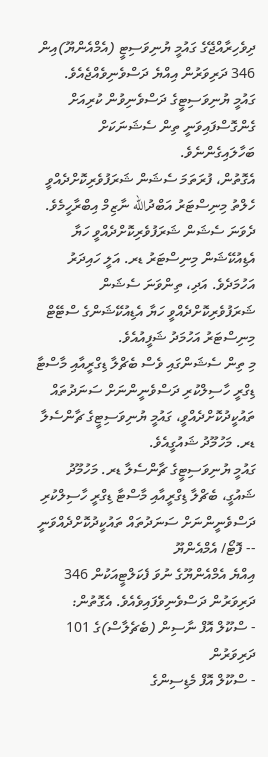ދިވެހިރާއްޖޭގެ ގައުމީ ޔުނިވަސިޓީ (އެމްއެންޔޫ)އިން 346 ދަރިވަރުން އިއްޔެ ދަސްވެނިވެއްޖެއެވެ.
ގައުމީ ޔުނިވަސިޓީގެ ދަސްވެނިވުން ކުރިއަށް ގެންގޮސްފައިވަނީ ތިން ސެޝަނަކަށް ބަހާލައިގެންނެވެ.
އެގޮތުން، ފުރަތަމަ ސެޝަން ޝަރަފުވެރިކޮށްދެއްވީ ހެލްތު މިނިސްޓަރު އަބްދުالله ނާޒިމް އިބްރާހީމެވެ. ދެވަނަ ސެޝަން ޝަރަފުވެރިކޮށްދެއްވީ ހަޔާ އެޑިއުކޭޝަން މިނިސްޓަރު ޑރ. އަލީ ހައިދަރު އަހުމަދެވެ. އަދި، ތިންވަނަ ސެޝަން ޝަރަފުވެރިކޮށްދެއްވީ ހަޔާ އެޑިއުކޭޝަންގެ ސްޓޭޓް މިނިސްޓަރު އަހުމަދު ޝަފީއުއެވެ.
މި ތިން ސެޝަންގައި ވެސް ބެޗްލާ ޑިގްރީއާއި މާސްޓާ ޑިގްރީ ހާސިލްކުރި ދަސްވެނީންނަށް ސަނަދުތައް ތައުކީދުކޮށްދެއްވީ، ގައުމީ ޔުނިވަސިޓީގެ ޗާންސެލާ ޑރ. މަހުމޫދު ޝައުގީއެވެ.
ގައުމީ ޔުނިވަސިޓީގެ ޗާންސެލާ ޑރ. މަހުމޫދު ޝައުގީ، ބެޗްލާ ޑިގްރީއާއި މާސްޓާ ޑިގްރީ ހާސިލްކުރި ދަސްވެނީންނަށް ސަނަދުތައް ތައުކީދުކޮށްދެއްވަނީ -- ފޮޓޯ/ އެމްއެންޔޫ
އިއްޔެ އެމްއެންޔޫގެ ނުވަ ފެކަލްޓީއަކުން 346 ދަރިވަރުން ދަސްވެނިވެފައިވެއެވެ. އެގޮތުން:
- ސްކޫލް އޮފް ނާސިން (ބެޗެލާސް)ގެ 101 ދަރިވަރުން
- ސްކޫލް އޮފް މެޑިސިންގެ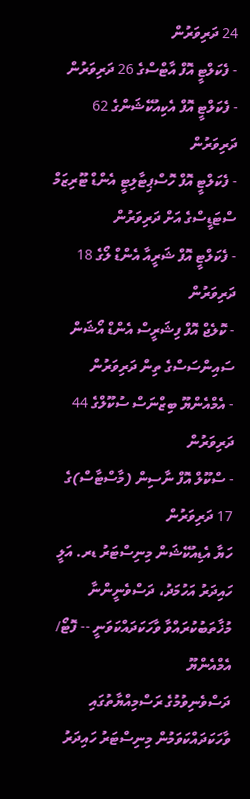24 ދަރިވަރުން
- ފެކަލްޓީ އޮފް އާޓްސްގެ 26 ދަރިވަރުން
- ފެކަލްޓީ އޮފް އެކިއުކޭޝަންގެ 62 ދަރިވަރުން
- ފެކަލްޓީ އޮފް ހޮސްޕިޓާލިޓީ އެންޑް ޓޫރިޒަމް ސްޓަޑީސްގެ އަށް ދަރިވަރުން
- ފެކަލްޓީ އޮފް ޝަރީއާ އެންޑް ލޯގެ 18 ދަރިވަރުން
- ކޮލެޖް އޮފް ފިޝަރީސް އެންޑް އޯޝަން ސައިންސަސްގެ ތިން ދަރިވަރުން
- އެމްއެންޔޫ ބިޒްނަސް ސުކޫލްގެ 44 ދަރިވަރުން
- ސްކޫލް އޮފް ނާސިން (މާސްޓާސް)ގެ 17 ދަރިވަރުން
ހަޔާ އެޑިއުކޭޝަން މިނިސްޓަރު ޑރ. އަލީ ހައިދަރު އަހުމަދު، ދަސްވެނީންނާ މުޚާތަބުކުރައްވާ ވާހަކަދައްކަވަނީ -- ފޮޓޯ/ އެމްއެންޔޫ
ދަސްވެނިވުމުގެ ރަސްމިއްޔާތުގައި ވާހަކަދައްކަވަމުން މިނިސްޓަރު ހައިދަރު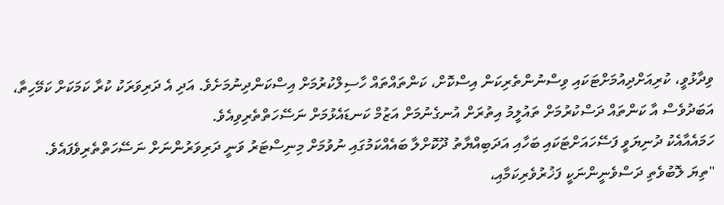ވިދާޅުވީ، ކުރިއަށްދިއުމަށްޓަކައި ވިސްނުންތެރިކަން އިސްކޮށް، ކަންތައްތައް ހާސިލްކުރުމަށް އިސްކަންދިނުމަށެވެ. އަދި އެ ދަރިވަރަކު ކުރާ ކަމަކަށް ކަމޭހިތާ، އަބަދުވެސް އާ ކަންތައް ދަސްކުރުމަށް ތައުލީމު އިތުރަށް އުނގެނުމަށް އަޒުމް ކަނޑައެޅުމަށް ނަސޭހަތްތެރިވިއެވެ.
ހަމައެއާއެކު ދުނިޔަވީ ފަސޭހައަށްޓަކައި ބަހާއި އަދަބިއްޔާތު ދޫކޮށްލާ ބައެއްކަމުގައި ނުވުމަށް މިނިސްޓަރު ވަނީ ދަރިވަރުންނަށް ނަސޭހަތްތެރިވެފައެވެ.
"ތިޔަ ލޮބުވެތި ދަސްވެނީންނަކީ ފަޚުރުވެރިކަމާއި،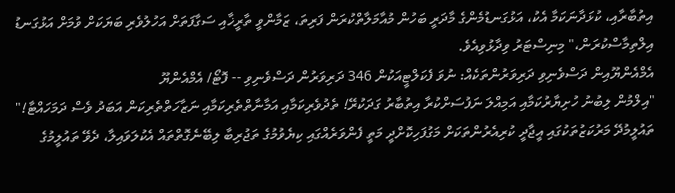އިތުބާރާއި، ކުޅަދާނަކަމާ އެކު، އަޅުގަނޑުމެންގެ މާދަރީ ބަހުން މުއާމަލާތްކުރަން ފަރިތަ، ޒަމާންވީ ތާރީޚާއި ސަގާފަތަށް އަހުލުވެރި ބަޔަކަށް ވުމަށް އަޅުގަނޑު އިލްތިމާސްކުރަން،" މިނިސްޓަރު ވިދާޅުވިއެވެ.
އެމްއެންޔޫއިން ދަސްވެނިވި ދަރިވަރުންތަކެއް: ނުވަ ފެކަލްޓީއަކުން 346 ދަރިވަރުން ދަސްވެނިވި -- ފޮޓޯ/ އެމްއެންޔޫ
"އިލްމުން ލިބުނު ހުށިޔާރުކަމާއި އަމިއްލަ ނަފުސަށްކުރާ އިތުބާރު ގަދަކުރޭ! ތެދުވެރިކަމާއި އަމާނާތްތެރިކަމާއި ނަޒާހަތްތެރިކަން އަބަދު ވެސް ދަމަހައްޓާ!"
ތައުލީމުދޭ މަރުކަޒުތަކުގައި އީޖާދީ ކުރިއެރުންތަކަށް މަގުފަހިކޮށްދީ މަތީ ފެންވަރެއްގައި ކިޔެވުމުގެ ތަޖުރިބާ ލިބޭނެގޮތްތައް އެކުލަވައިލާ، ދެވޭ ތައުލީމުގެ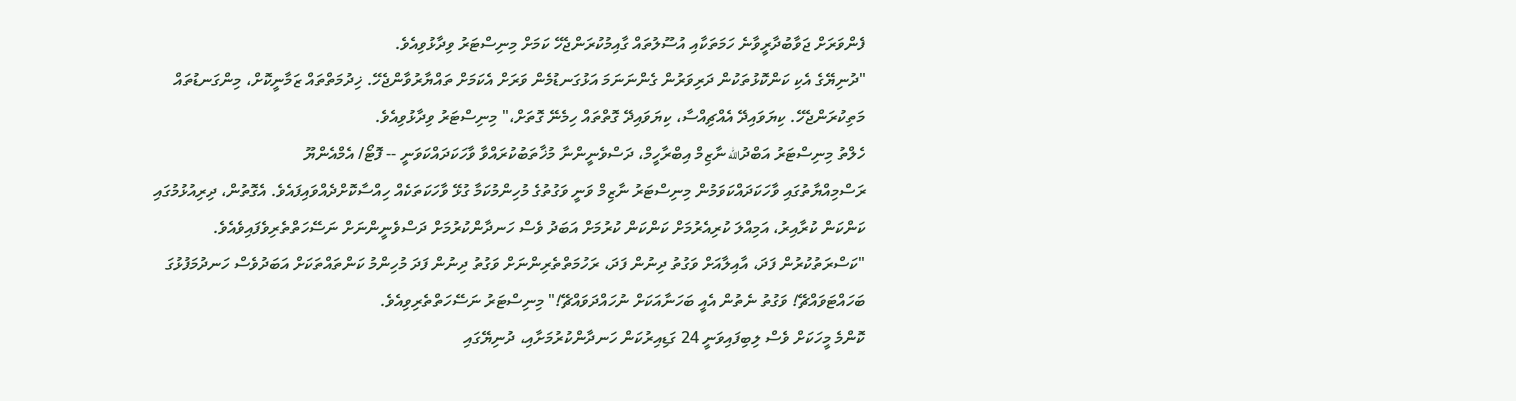ފެންވަރަށް ޖަވާބުދާރީވާނެ ހަމަތަކާއި އުސޫލުތައް ގާއިމުކުރަންޖެހޭ ކަމަށް މިނިސްޓަރު ވިދާޅުވިއެވެ.
"ދުނިޔޭގެ އެކި ކަންކޮޅުތަކުން ދަރިވަރުން ގެންނަނަމަ އަޅުގަނޑުމެން ވަރަށް އެކަމަށް ތައްޔާރުވާންޖެހޭ. ޚިދުމަތްތައް ޒަމާނީކޮށް، މިންގަނޑުތައް މަތިކުރަންޖެހޭ. ކިޔަވައިދޭ އެއްޗިއްސާ، ކިޔަވައިދޭ ގޮތްތައް ހިމެނޭ ގޮތަށް،" މިނިސްޓަރު ވިދާޅުވިއެވެ.
ހެލްތު މިނިސްޓަރު އަބްދުالله ނާޒިމް އިބްރާހީމް، ދަސްވެނީންނާ މުޚާތަބުކުރައްވާ ވާހަކަދައްކަވަނީ -- ފޮޓޯ/ އެމްއެންޔޫ
ރަސްމިއްޔާތުގައި ވާހަކަދައްކަވަމުން މިނިސްޓަރު ނާޒިމް ވަނީ ވަގުތުގެ މުހިންމުކަމާ ގުޅޭ ވާހަކަތަކެއް ހިއްސާކޮށްދެއްވައިފައެވެ. އެގޮތުން، ދިރިއުޅުމުގައި ކަންކަން ކުރާއިރު، އަމިއްލަ ކުރިއެރުމަށް ކަންކަން ކުރުމަށް އަބަދު ވެސް ހަނދާންކުރުމަށް ދަސްވެނީންނަށް ނަސޭހަތްތެރިވެފައިވެއެވެ.
"ކަސްރަތުކުރުން ފަދަ، އާއިލާއަށް ވަގުތު ދިނުން ފަދަ، ރަހުމަތްތެރިންނަށް ވަގުތު ދިނުން ފަދަ މުހިންމު ކަންތައްތަކަށް އަބަދުވެސް ހަނދުމަފުޅުގަ ބަހައްޓަވައްޗޭ! ވަގުތު ނެތުން އެއީ ބަހަނާއަކަށް ނުހައްދަވައްޗޭ!" މިނިސްޓަރު ނަސޭހަތްތެރިވިއެވެ.
ކޮންމެ މީހަކަށް ވެސް ލިބިފައިވަނީ 24 ގަޑިއިރުކަން ހަނދާންކުރުމަށާއި، ދުނިޔޭގައި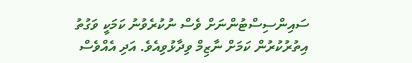ސައިންސިސްޓުންނަށް ވެސް ނުކުރެވުނު ކަމަކީ ވަގުތު އިތުރުކުރުން ކަމަށް ނާޒިމް ވިދާޅުވިއެވެ. އަދި އެއްވެސް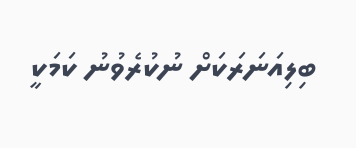ބިލިއަނަރަކަށް ނުކުރެވުނު ކަމަކީ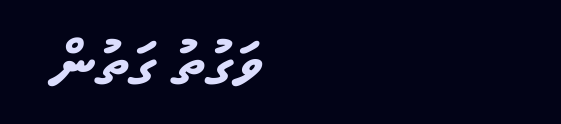ވަގުތު ގަތުން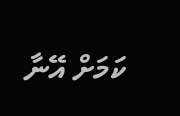ކަމަށް އޭނާ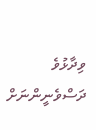ވިދާޅުވެ ދަސްވެނީންނަށް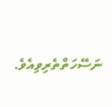ނަސޭހަތްތެރިވިއެވެ.